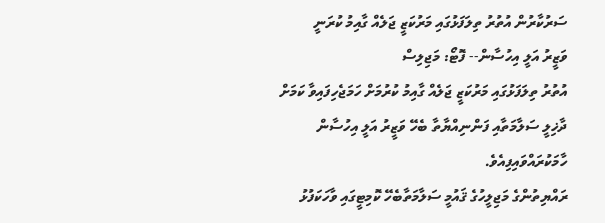ސަރުކާރުން އުތުރު ތިލަފަޅުގައި މަރުކަޒީ ޖަލެއް ގާއިމު ކުރަނީ
ވަޒީރު އަލީ އިހުސާން-- ފޮޓޯ: މަޖިލިސް
އުތުރު ތިލަފަޅުގައި މަރުކަޒީ ޖަލެއް ގާއިމު ކުރުމަށް ހަމަޖެހިފައިވާ ކަމަށް ދާޚިލީ ސަލާމަތާއި ފަންނިއްޔާތާ ބެހޭ ވަޒީރު އަލީ އިހުސާން ހާމަކުރައްވައިފިއެވެ.
ރައްޔިތުންގެ މަޖިލީހުގެ ޤައުމީ ސަލާމަތާބެހޭ ކޮމިޓީގައި ވާހަކަފުޅު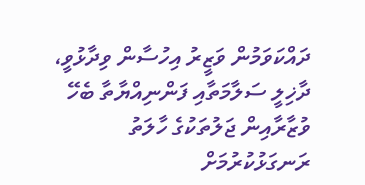ދައްކަވަމުން ވަޒީރު އިހުސާން ވިދާޅުވީ،  ދާޚިލީ ސަލާމަތާއި ފަންނިއްޔާތާ ބެހޭ ވުޒާރާއިން ޖަލުތަކުގެ ހާލަތު ރަނގަޅުކުރުމަށް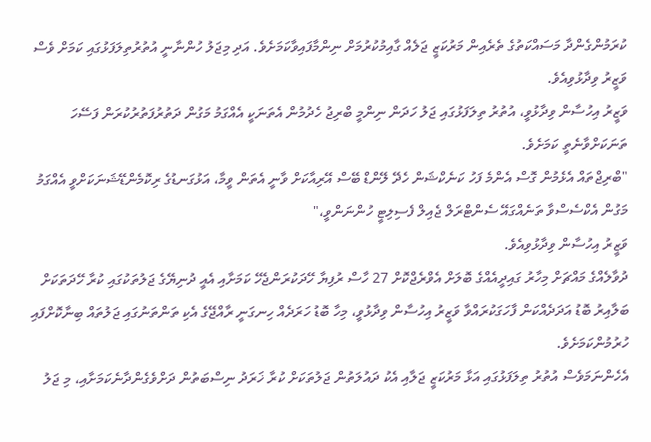ކުރަމުންގެންދާ މަސައްކަތުގެ ތެރެއިން މަރުކަޒީ ޖަލެއް ގާއިމުކުރުމަށް ނިންމާފައިވާކަމަށެވެ. އަދި މިޖަލު ހުންނާނީ އުތުރުތިލަފަޅުގައި ކަމަށް ވެސް ވަޒީރު ވިދާޅުވިއެވެ.
ވަޒީރު އިހުސާން ވިދާޅުވީ، އުތުރު ތިލަފަޅުގައި ޖަލު ހަދަން ނިންމީ ބްރިޖު ހެދުމުން އެތަނަކީ އެއްގަމު މަގުން ދަތުރުފަތުރުކުރަން ފަސޭހަ ތަނަކަށްވާނެތީ ކަމަށެވެ.
"ބްރިޖްތައް އެޅެމުން ގޮސް އެންމެ ފަހު ކަނެކްޝަން ހެދޭ ލޭންޑް ބޭސް އޭރިއާކަށް ވާނީ އެތަން ވީމާ، އަޅުގަނޑުގެ ރިކޮމެންޑޭޝަނަކަށްވީ އެއްގަމު މަގުން އެކްސެސްވާ ތަނެއްގައޭ ސެންޓްރަލް ޖެއިލް ފެސިލިޓީ ހުންނަންވީ،"
ވަޒީރު އިހުސާން ވިދާޅުވިއެވެ.
ދުވާލެއްގެ މައްޗަށް މިހާރު ގައިދީއެއްގެ ބޮލަށް އެވްރެޖްކޮށް 27 ހާސް ރުފިޔާ ހޭދަކުރަންޖެހޭ ކަމަށާއި އެއީ ދުނިޔޭގެ ޖަލުތަކުގައި ކުރާ ހޭދަތަކަށް ބަލާއިރު ބޮޑު އަދަދެއްކަން ފާހަގަކުރައްވާ ވަޒީރު އިހުސާން ވިދާޅުވީ، މިހާ ބޮޑު ހަރަދެއް ހިނގަނީ ރާއްޖޭގެ އެކި ތަންތަނުގައި ޖަލުތައް ބިނާކޮށްފައި ހުރުމުންކަމަށެވެ.
އެހެންނަމަވެސް އުތުރު ތިލަފަޅުގައި އަޅާ މަރުކަޒީ ޖަލާއި އެކު ދައުލަތުން ޖަލުތަކަށް ކުރާ ޚަރަދު ނިސްބަތުން ދަށްވެގެންދާނެކަމަށާއި، މި ޖަލު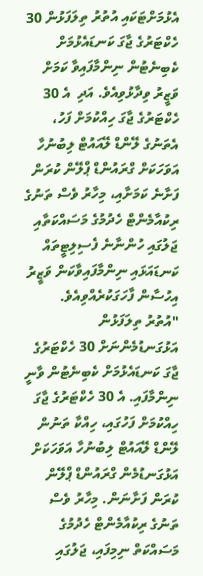އެޅުމަށްޓަކައި އުތުރު ތިލަފަޅުން 30 ހެކްޓަރުގެ ޖާގަ ކަނޑައެޅުމަށް ކެބިނެޓުން ނިންމާފައިވާ ކަމަށް ވަޒީރު ވިދާޅުވިއެވެ. އަދި  އެ 30 ހެކްޓަރުގެ ޖާގަ ހިއްކުމަށް ފަހު، އެތަނުގެ ލޭންޑް ލޭއައުޓް ލިބުނުހާ އަވަހަކަށް ގްރައުންޑް ޕްލޭން ކުރަން ފަށާނެ ކަމަށާއި، މިހާރު ވެސް ތަނުގެ ރިކުއާމެންޓް ހެދުމުގެ މަސައްކަތާއި ޖަލުގައި ހުންނާނެ ފެސިލިޓީތައް ކަނޑައަޅައި ނިންމާފައިވާކަން ވަޒީރު އިހުސާން ފާހަގަކުރެއްވިއެވެ.
"އުތުރު ތިލަފަޅުން އަޅުގަނޑުމެންނަށް 30 ހެކްޓަރުގެ ޖާގަ ކަނޑައެޅުމަށް ކެބިނެޓުން ވާނީ ނިންމާފައި. އެ 30 ހެކްޓަރުގެ ޖާގަ ހިއްކުމަށް ފަހުގައި، ހިއްކާ ތަނުން ލޭންޑް ލޭއައުޓް ލިބުނުހާ އަވަހަކަށް އަޅުގަނޑުމެން ގްރައުންޑް ޕްލޭން ކުރަން ފަށާނަން. މިހާރު ވެސް ތަނުގެ ރިކުއާމެންޓް ހެދުމުގެ މަސައްކަތް ނިމިފައި، ޖަލުގައި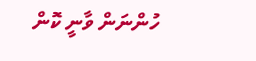ހުންނަން ވާނީ ކޮން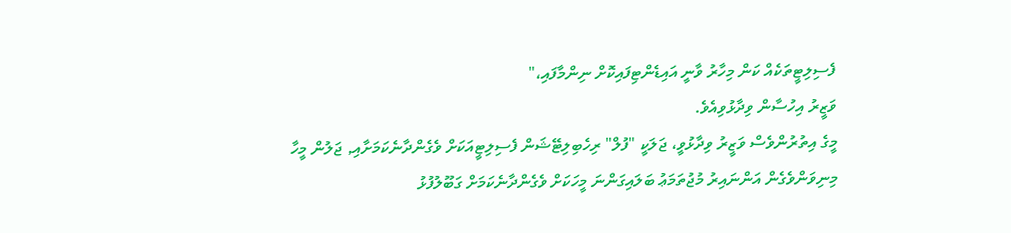ފެސިލިޓީތަކެއް ކަން މިހާރު ވާނީ އައިޑެންޓިފައިކޮށް ނިންމާފައި،"
ވަޒީރު އިހުސާން ވިދާޅުވިއެވެ.
މީގެ އިތުރުންވެސް ވަޒީރު ވިދާޅުވީ، ޖަލަކީ "ފުލް" ރިހެބިލިޓޭޝަން ފެސިލިޓީއަކަށް ވެގެންދާނެކަމަށާއި, ޖަލުން މީހާ މިނިވަންވެގެން އަންނައިރު މުޖުތަމަޢު ބަލައިގަންނަ މީހަކަށް ވެގެންދާނެކަމަށް ގަބޫލުފުޅު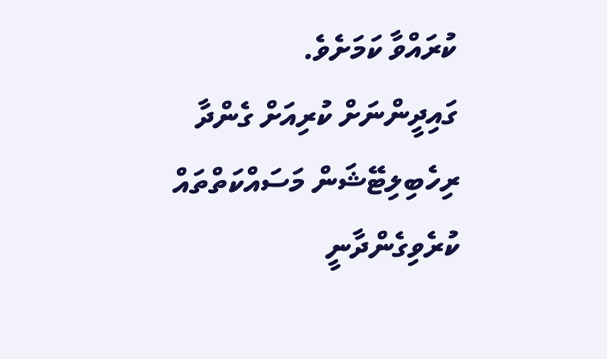ކުރައްވާ ކަމަށެވެ.
ގައިދީންނަށް ކުރިއަށް ގެންދާ ރިހެބިލިޓޭޝަން މަސައްކަތްތައް ކުރެވިގެންދާނީ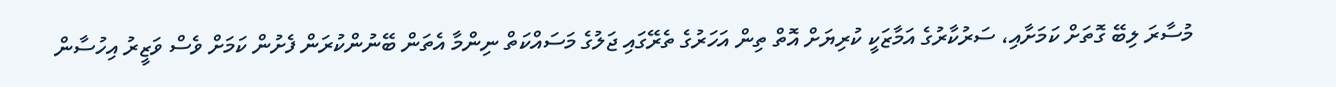މުސާރަ ލިބޭ ގޮތަށް ކަމަށާއި، ސަރުކާރުގެ އަމާޒަކީ ކުރިޔަށް އޮތް ތިން އަހަރުގެ ތެރޭގައި ޖަލުގެ މަސައްކަތް ނިންމާ އެތަން ބޭނުންކުރަން ފެށުން ކަމަށް ވެސް ވަޒީރު އިހުސާން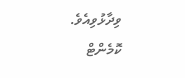ވިދާޅުވިއެވެ.
ކޮމެންޓް